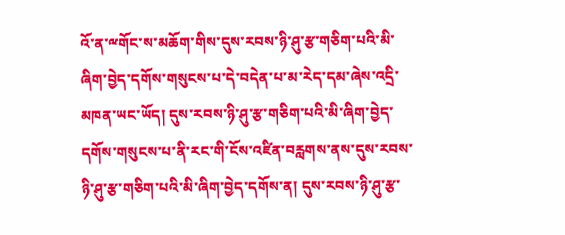འོ་ན་ྋགོང་ས་མཆོག་གིས་དུས་རབས་ཉི་ཤུ་རྩ་གཅིག་པའི་མི་ཞིག་བྱེད་དགོས་གསུངས་པ་དེ་བདེན་པ་མ་རེད་དམ་ཞེས་འདྲི་མཁན་ཡང་ཡོད། དུས་རབས་ཉི་ཤུ་རྩ་གཅིག་པའི་མི་ཞིག་བྱེད་དགོས་གསུངས་པ་ནི་རང་གི་ངོས་འཛིན་བརླགས་ནས་དུས་རབས་ཉི་ཤུ་རྩ་གཅིག་པའི་མི་ཞིག་བྱེད་དགོས་ན། དུས་རབས་ཉི་ཤུ་རྩ་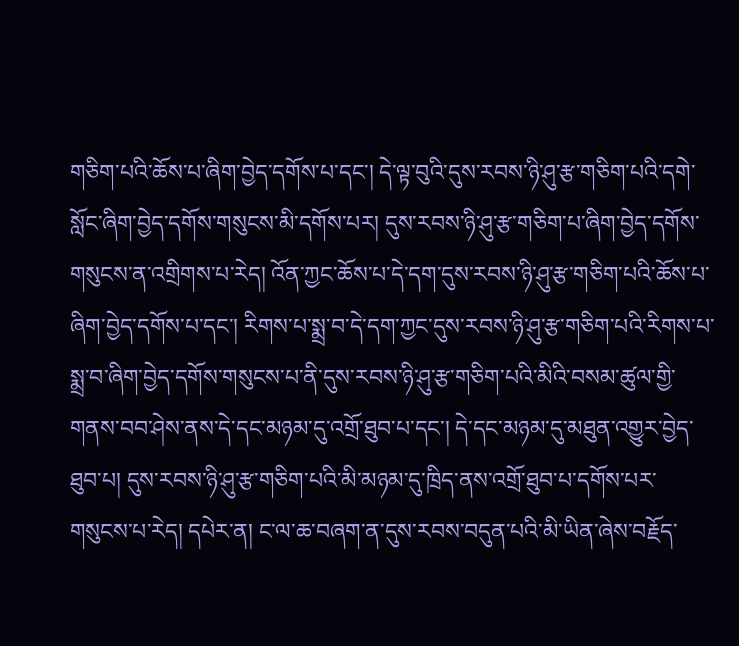གཅིག་པའི་ཆོས་པ་ཞིག་བྱེད་དགོས་པ་དང་། དེ་ལྟ་བུའི་དུས་རབས་ཉི་ཤུ་རྩ་གཅིག་པའི་དགེ་སློང་ཞིག་བྱེད་དགོས་གསུངས་མི་དགོས་པར། དུས་རབས་ཉི་ཤུ་རྩ་གཅིག་པ་ཞིག་བྱེད་དགོས་གསུངས་ན་འགྲིགས་པ་རེད། འོན་ཀྱང་ཆོས་པ་དེ་དག་དུས་རབས་ཉི་ཤུ་རྩ་གཅིག་པའི་ཆོས་པ་ཞིག་བྱེད་དགོས་པ་དང་། རིགས་པ་སྨྲ་བ་དེ་དག་ཀྱང་དུས་རབས་ཉི་ཤུ་རྩ་གཅིག་པའི་རིགས་པ་སྨྲ་བ་ཞིག་བྱེད་དགོས་གསུངས་པ་ནི་དུས་རབས་ཉི་ཤུ་རྩ་གཅིག་པའི་མིའི་བསམ་ཚུལ་གྱི་གནས་བབ་ཤེས་ནས་དེ་དང་མཉམ་དུ་འགྲོ་ཐུབ་པ་དང་། དེ་དང་མཉམ་དུ་མཐུན་འགྱུར་བྱེད་ཐུབ་པ། དུས་རབས་ཉི་ཤུ་རྩ་གཅིག་པའི་མི་མཉམ་དུ་ཁྲིད་ནས་འགྲོ་ཐུབ་པ་དགོས་པར་གསུངས་པ་རེད། དཔེར་ན། ང་ལ་ཆ་བཞག་ན་དུས་རབས་བདུན་པའི་མི་ཡིན་ཞེས་བརྗོད་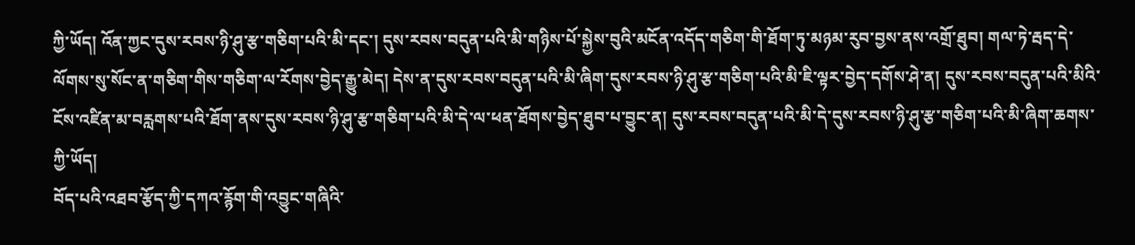ཀྱི་ཡོད། འོན་ཀྱང་དུས་རབས་ཉི་ཤུ་རྩ་གཅིག་པའི་མི་དང་། དུས་རབས་བདུན་པའི་མི་གཉིས་པོ་སྐྱེས་བུའི་མངོན་འདོད་གཅིག་གི་ཐོག་ཏུ་མཉམ་རུབ་བྱས་ནས་འགྲོ་ཐུབ། གལ་ཏེ་རྦད་དེ་ལོགས་སུ་སོང་ན་གཅིག་གིས་གཅིག་ལ་རོགས་བྱེད་རྒྱུ་མེད། དེས་ན་དུས་རབས་བདུན་པའི་མི་ཞིག་དུས་རབས་ཉི་ཤུ་རྩ་གཅིག་པའི་མི་ཇི་ལྟར་བྱེད་དགོས་ཤེ་ན། དུས་རབས་བདུན་པའི་མིའི་ངོས་འཛིན་མ་བརླགས་པའི་ཐོག་ནས་དུས་རབས་ཉི་ཤུ་རྩ་གཅིག་པའི་མི་དེ་ལ་ཕན་ཐོགས་བྱེད་ཐུབ་པ་བྱུང་ན། དུས་རབས་བདུན་པའི་མི་དེ་དུས་རབས་ཉི་ཤུ་རྩ་གཅིག་པའི་མི་ཞིག་ཆགས་ཀྱི་ཡོད།
བོད་པའི་འཐབ་རྩོད་ཀྱི་དཀའ་རྙོག་གི་འབྱུང་གཞིའི་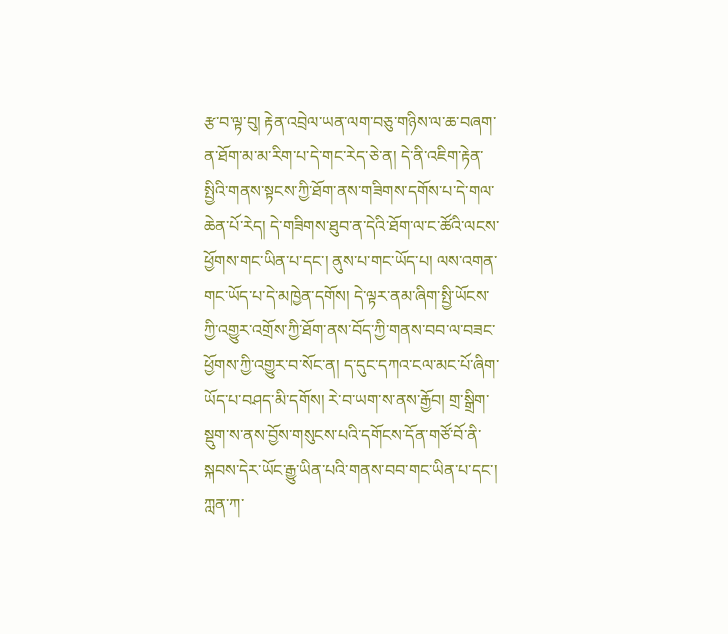རྩ་བ་ལྟ་བུ། རྟེན་འབྲེལ་ཡན་ལག་བཅུ་གཉིས་ལ་ཆ་བཞག་ན་ཐོག་མ་མ་རིག་པ་དེ་གང་རེད་ཅེ་ན། དེ་ནི་འཇིག་རྟེན་སྤྱིའི་གནས་སྟངས་ཀྱི་ཐོག་ནས་གཟིགས་དགོས་པ་དེ་གལ་ཆེན་པོ་རེད། དེ་གཟིགས་ཐུབ་ན་དེའི་ཐོག་ལ་ང་ཚོའི་ལངས་ཕྱོགས་གང་ཡིན་པ་དང་། ནུས་པ་གང་ཡོད་པ། ལས་འགན་གང་ཡོད་པ་དེ་མཁྱེན་དགོས། དེ་ལྟར་ནམ་ཞིག་སྤྱི་ཡོངས་ཀྱི་འགྱུར་འགྲོས་ཀྱི་ཐོག་ནས་བོད་ཀྱི་གནས་བབ་ལ་བཟང་ཕྱོགས་ཀྱི་འགྱུར་བ་སོང་ན། ད་དུང་དཀའ་ངལ་མང་པོ་ཞིག་ཡོད་པ་བཤད་མི་དགོས། རེ་བ་ཡག་ས་ནས་རྒྱོབ། གྲ་སྒྲིག་སྡུག་ས་ནས་བྱོས་གསུངས་པའི་དགོངས་དོན་གཙོ་བོ་ནི་སྐབས་དེར་ཡོང་རྒྱུ་ཡིན་པའི་གནས་བབ་གང་ཡིན་པ་དང་། ཀླན་ཀ་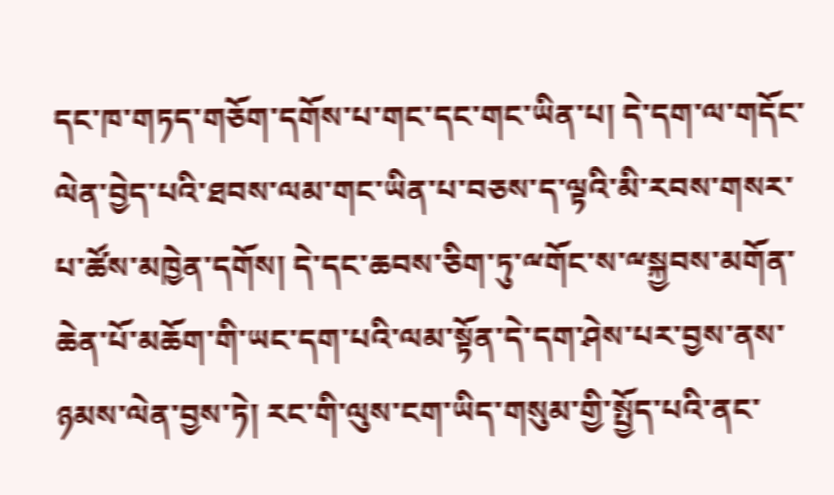དང་ཁ་གཏད་གཅོག་དགོས་པ་གང་དང་གང་ཡིན་པ། དེ་དག་ལ་གདོང་ལེན་བྱེད་པའི་ཐབས་ལམ་གང་ཡིན་པ་བཅས་ད་ལྟའི་མི་རབས་གསར་པ་ཚོས་མཁྱེན་དགོས། དེ་དང་ཆབས་ཅིག་ཏུ་ྋགོང་ས་ྋསྐྱབས་མགོན་ཆེན་པོ་མཆོག་གི་ཡང་དག་པའི་ལམ་སྟོན་དེ་དག་ཤེས་པར་བྱས་ནས་ཉམས་ལེན་བྱས་ཏེ། རང་གི་ལུས་ངག་ཡིད་གསུམ་གྱི་སྤྱོད་པའི་ནང་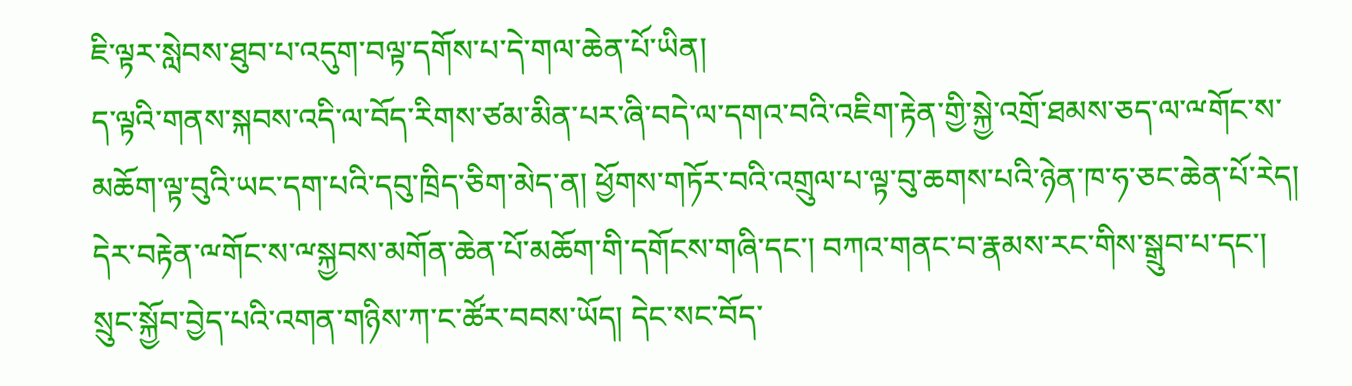ཇི་ལྟར་སླེབས་ཐུབ་པ་འདུག་བལྟ་དགོས་པ་དེ་གལ་ཆེན་པོ་ཡིན།
ད་ལྟའི་གནས་སྐབས་འདི་ལ་བོད་རིགས་ཙམ་མིན་པར་ཞི་བདེ་ལ་དགའ་བའི་འཇིག་རྟེན་གྱི་སྐྱེ་འགྲོ་ཐམས་ཅད་ལ་ྋགོང་ས་མཆོག་ལྟ་བུའི་ཡང་དག་པའི་དབུ་ཁྲིད་ཅིག་མེད་ན། ཕྱོགས་གཏོར་བའི་འགྲུལ་པ་ལྟ་བུ་ཆགས་པའི་ཉེན་ཁ་ཧ་ཅང་ཆེན་པོ་རེད། དེར་བརྟེན་ྋགོང་ས་ྋསྐྱབས་མགོན་ཆེན་པོ་མཆོག་གི་དགོངས་གཞི་དང་། བཀའ་གནང་བ་རྣམས་རང་གིས་སྒྲུབ་པ་དང་། སྲུང་སྐྱོབ་བྱེད་པའི་འགན་གཉིས་ཀ་ང་ཚོར་བབས་ཡོད། དེང་སང་བོད་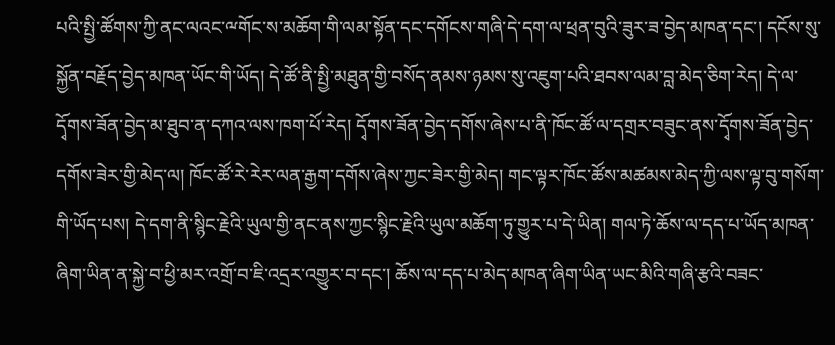པའི་སྤྱི་ཚོགས་ཀྱི་ནང་ལའང་ྋགོང་ས་མཆོག་གི་ལམ་སྟོན་དང་དགོངས་གཞི་དེ་དག་ལ་ཕྲན་བུའི་ཟུར་ཟ་བྱེད་མཁན་དང་། དངོས་སུ་སྐྱོན་བརྗོད་བྱེད་མཁན་ཡོང་གི་ཡོད། དེ་ཚོ་ནི་སྤྱི་མཐུན་གྱི་བསོད་ནམས་ཉམས་སུ་འཇུག་པའི་ཐབས་ལམ་བླ་མེད་ཅིག་རེད། དེ་ལ་དྭོགས་ཟོན་བྱེད་མ་ཐུབ་ན་དཀའ་ལས་ཁག་པོ་རེད། དྭོགས་ཟོན་བྱེད་དགོས་ཞེས་པ་ནི་ཁོང་ཚོ་ལ་དགྲར་བཟུང་ནས་དྭོགས་ཟོན་བྱེད་དགོས་ཟེར་གྱི་མེད་ལ། ཁོང་ཚོ་རེ་རེར་ལན་རྒྱག་དགོས་ཞེས་ཀྱང་ཟེར་གྱི་མེད། གང་ལྟར་ཁོང་ཚོས་མཚམས་མེད་ཀྱི་ལས་ལྟ་བུ་གསོག་གི་ཡོད་པས། དེ་དག་ནི་སྙིང་རྗེའི་ཡུལ་གྱི་ནང་ནས་ཀྱང་སྙིང་རྗེའི་ཡུལ་མཆོག་ཏུ་གྱུར་པ་དེ་ཡིན། གལ་ཏེ་ཆོས་ལ་དད་པ་ཡོད་མཁན་ཞིག་ཡིན་ན་སྐྱེ་བ་ཕྱི་མར་འགྲོ་བ་ཇི་འདྲར་འགྱུར་བ་དང་། ཆོས་ལ་དད་པ་མེད་མཁན་ཞིག་ཡིན་ཡང་མིའི་གཞི་རྩའི་བཟང་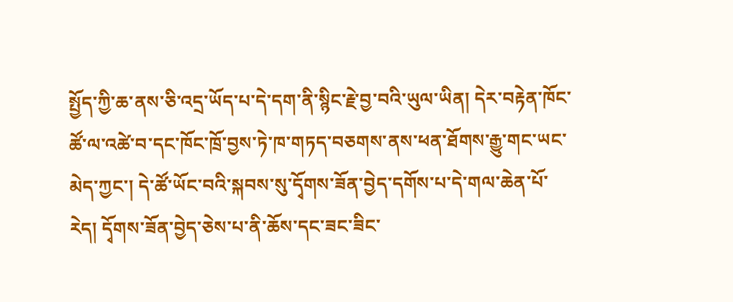སྤྱོད་ཀྱི་ཆ་ནས་ཅི་འདྲ་ཡོད་པ་དེ་དག་ནི་སྙིང་རྗེ་བྱ་བའི་ཡུལ་ཡིན། དེར་བརྟེན་ཁོང་ཚོ་ལ་འཚེ་བ་དང་ཁོང་ཁྲོ་བྱས་ཏེ་ཁ་གཏད་བཅགས་ནས་ཕན་ཐོགས་རྒྱུ་གང་ཡང་མེད་ཀྱང་། དེ་ཚོ་ཡོང་བའི་སྐབས་སུ་དྭོགས་ཟོན་བྱེད་དགོས་པ་དེ་གལ་ཆེན་པོ་རེད། དྭོགས་ཟོན་བྱེད་ཅེས་པ་ནི་ཆོས་དང་ཟང་ཟིང་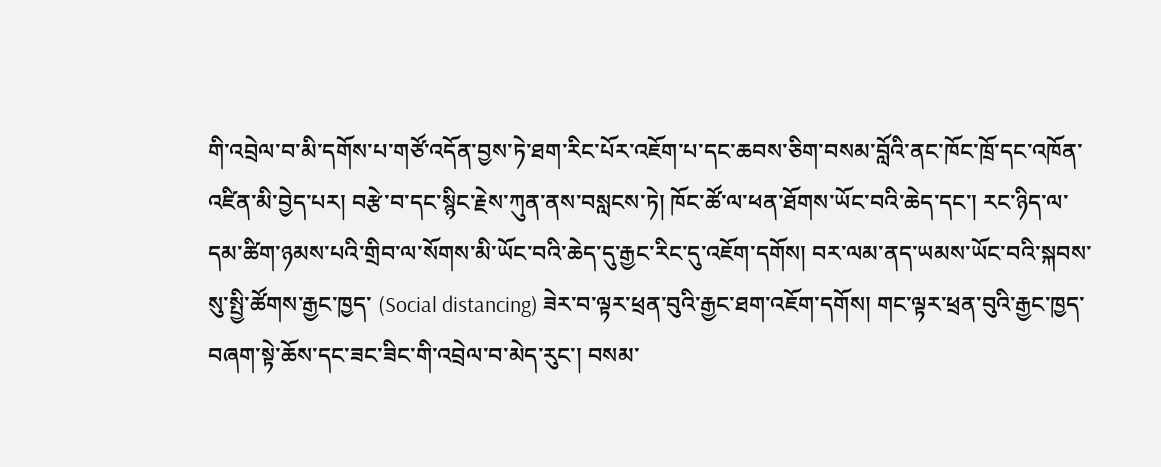གི་འབྲེལ་བ་མི་དགོས་པ་གཙོ་འདོན་བྱས་ཏེ་ཐག་རིང་པོར་འཇོག་པ་དང་ཆབས་ཅིག་བསམ་བློའི་ནང་ཁོང་ཁྲོ་དང་འཁོན་འཛིན་མི་བྱེད་པར། བརྩེ་བ་དང་སྙིང་རྗེས་ཀུན་ནས་བསླངས་ཏེ། ཁོང་ཚོ་ལ་ཕན་ཐོགས་ཡོང་བའི་ཆེད་དང་། རང་ཉིད་ལ་དམ་ཚིག་ཉམས་པའི་གྲིབ་ལ་སོགས་མི་ཡོང་བའི་ཆེད་དུ་རྒྱང་རིང་དུ་འཇོག་དགོས། བར་ལམ་ནད་ཡམས་ཡོང་བའི་སྐབས་སུ་སྤྱི་ཚོགས་རྒྱང་ཁྱད་ (Social distancing) ཟེར་བ་ལྟར་ཕྲན་བུའི་རྒྱང་ཐག་འཇོག་དགོས། གང་ལྟར་ཕྲན་བུའི་རྒྱང་ཁྱད་བཞག་སྟེ་ཆོས་དང་ཟང་ཟིང་གི་འབྲེལ་བ་མེད་རུང་། བསམ་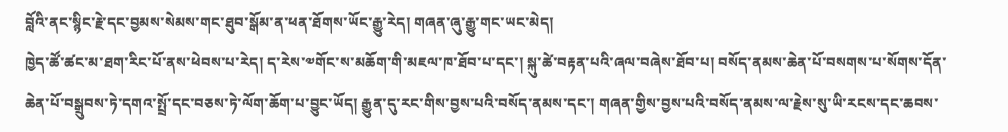བློའི་ནང་སྙིང་རྗེ་དང་བྱམས་སེམས་གང་ཐུབ་སྒོམ་ན་ཕན་ཐོགས་ཡོང་རྒྱུ་རེད། གཞན་ཞུ་རྒྱུ་གང་ཡང་མེད།
ཁྱེད་ཚོ་ཚང་མ་ཐག་རིང་པོ་ནས་ཕེབས་པ་རེད། ད་རེས་༧གོང་ས་མཆོག་གི་མཇལ་ཁ་ཐོབ་པ་དང་། སྐུ་ཚེ་བརྟན་པའི་ཞལ་བཞེས་ཐོབ་པ། བསོད་ནམས་ཆེན་པོ་བསགས་པ་སོགས་དོན་ཆེན་པོ་བསྒྲུབས་ཏེ་དགའ་སྤྲོ་དང་བཅས་ཏེ་ལོག་ཆོག་པ་བྱུང་ཡོད། རྒྱུན་དུ་རང་གིས་བྱས་པའི་བསོད་ནམས་དང་། གཞན་གྱིས་བྱས་པའི་བསོད་ནམས་ལ་རྗེས་སུ་ཡི་རངས་དང་ཆབས་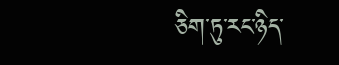ཅིག་ཏུ་རང་ཉིད་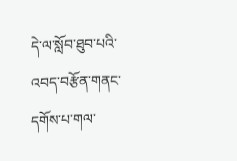དེ་ལ་སློབ་ཐུབ་པའི་འབད་བརྩོན་གནང་དགོས་པ་གལ་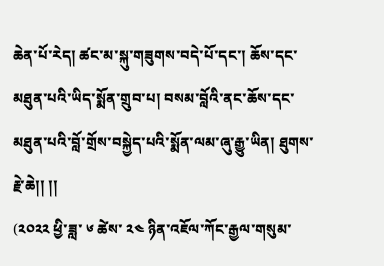ཆེན་པོ་རེད། ཚང་མ་སྐུ་གཟུགས་བདེ་པོ་དང་། ཆོས་དང་མཐུན་པའི་ཡིད་སྨོན་གྲུབ་པ། བསམ་བློའི་ནང་ཆོས་དང་མཐུན་པའི་བློ་གྲོས་བསྐྱེད་པའི་སྨོན་ལམ་ཞུ་རྒྱུ་ཡིན། ཐུགས་རྗེ་ཆེ།། །།
(༢༠༢༢ ཕྱི་ཟླ་ ༦ ཚེས་ ༢༤ ཉིན་འཇོལ་ཀོང་རྒྱལ་གསུམ་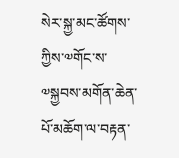སེར་སྐྱ་མང་ཚོགས་ཀྱིས་༧གོང་ས་༧སྐྱབས་མགོན་ཆེན་པོ་མཆོག་ལ་བརྟན་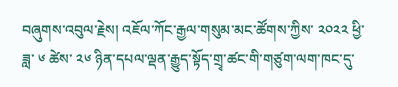བཞུགས་འབུལ་རྗེས། འཇོལ་ཀོང་རྒྱལ་གསུམ་མང་ཚོགས་ཀྱིས་ ༢༠༢༢ ཕྱི་ཟླ་ ༦ ཚེས་ ༢༦ ཉིན་དཔལ་ལྡན་རྒྱུད་སྟོད་གྲྭ་ཚང་གི་གཙུག་ལག་ཁང་དུ་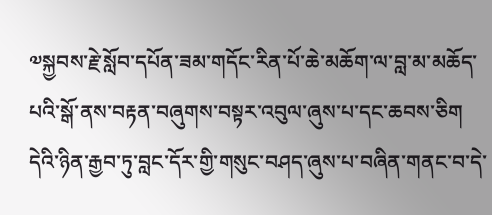༧སྐྱབས་རྗེ་སློབ་དཔོན་ཟམ་གདོང་རིན་པོ་ཆེ་མཆོག་ལ་བླ་མ་མཆོད་པའི་སྒོ་ནས་བརྟན་བཞུགས་བསྟར་འབུལ་ཞུས་པ་དང་ཆབས་ཅིག  དེའི་ཉིན་རྒྱབ་ཏུ་བླང་དོར་གྱི་གསུང་བཤད་ཞུས་པ་བཞིན་གནང་བ་དེ་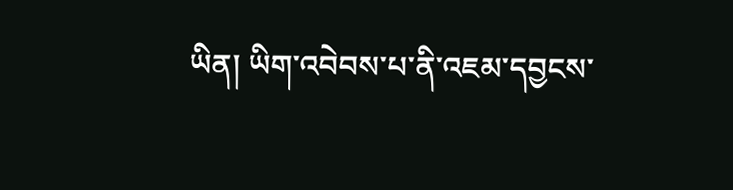ཡིན། ཡིག་འབེབས་པ་ནི་འཇམ་དབྱངས་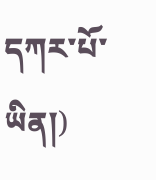དཀར་པོ་ཡིན།)